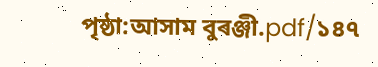পৃষ্ঠা:আসাম বুৰঞ্জী.pdf/১৪৭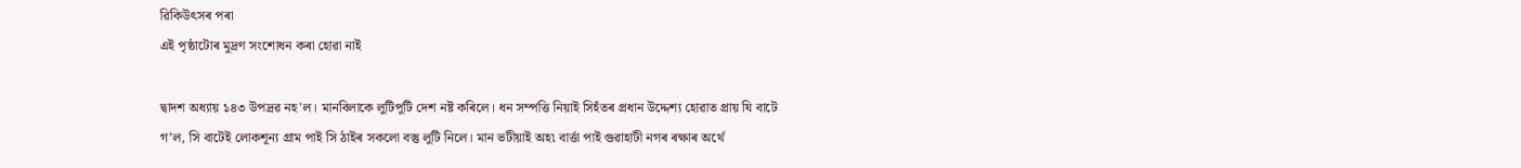ৱিকিউৎসৰ পৰা
এই পৃষ্ঠাটোৰ মুদ্ৰণ সংশোধন কৰা হোৱা নাই

দ্বাদশ অধ্যায় ১৪৩ উপদ্ৰৱ নহ'ল। মানবিলাকে লুটিপুটি দেশ নষ্ট কৰিলে। ধন সম্পত্তি নিয়াই সিহঁতৰ প্ৰধান উদ্দেশ্য হোৱাত প্ৰায় যি বাটে গ’ল, সি বাটেই লোকশূন্য গ্ৰাম পাই সি ঠাইৰ সকলো বস্তু লুটি নিলে। মান ভটীয়াই অহ৷ বাৰ্ত্তা পাই গুৱাহাটী নগৰ ৰক্ষাৰ অৰ্থে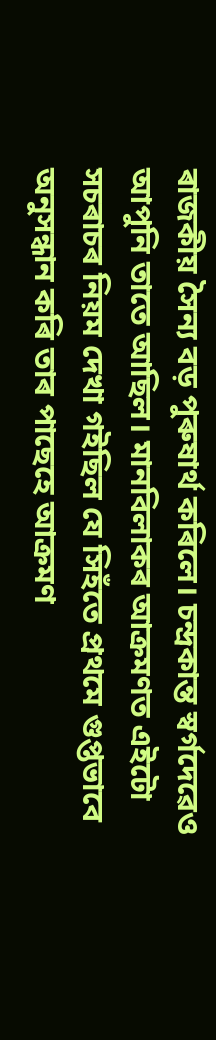ৰাজকীয় সৈন্য বড় পুৰুষাৰ্থ কৰিলে। চন্দ্ৰকান্ত স্বৰ্গদেৱেও আপুনি তাতে আছিল। মানবিলাকৰ আক্ৰমণত এইটো সচৰাচৰ নিয়ম দেখা গইছিল যে সিহঁতে প্ৰথমে গুপ্তভাবে অনুসন্ধান কৰি তাৰ পাছেহে আক্ৰমণ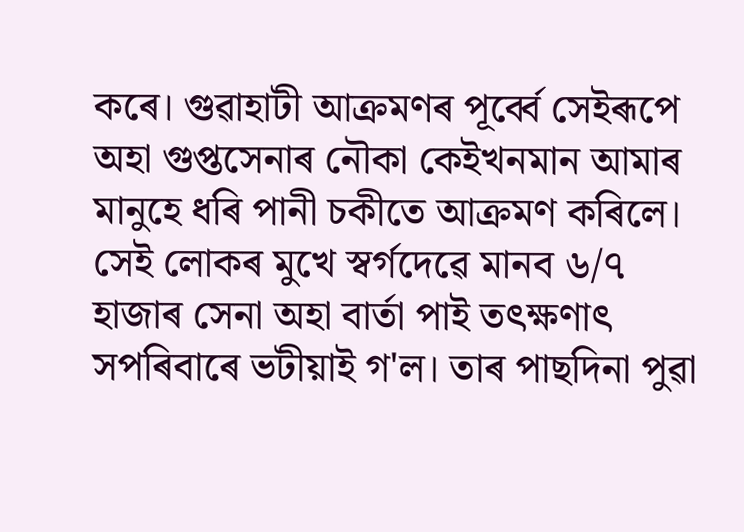কৰে। গুৱাহাটী আক্ৰমণৰ পূৰ্ব্বে সেইৰূপে অহা গুপ্তসেনাৰ নৌকা কেইখনমান আমাৰ মানুহে ধৰি পানী চকীতে আক্ৰমণ কৰিলে। সেই লোকৰ মুখে স্বৰ্গদেৱে মানব ৬/৭ হাজাৰ সেনা অহা বাৰ্তা পাই তৎক্ষণাৎ সপৰিবাৰে ভটীয়াই গ'ল। তাৰ পাছদিনা পুৱা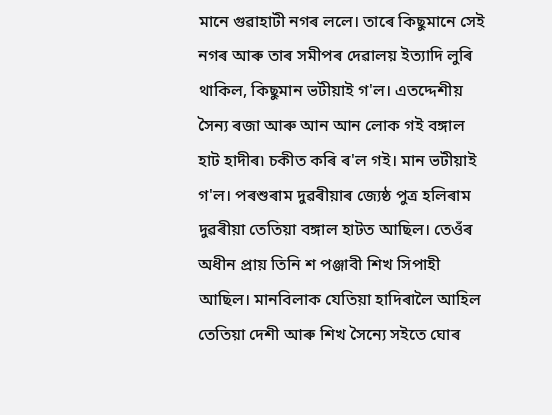মানে গুৱাহাটী নগৰ ললে। তাৰে কিছুমানে সেই নগৰ আৰু তাৰ সমীপৰ দেৱালয় ইত্যাদি লুৰি থাকিল, কিছুমান ভটীয়াই গ'ল। এতদ্দেশীয় সৈন্য ৰজা আৰু আন আন লোক গই বঙ্গাল হাট হাদীৰ৷ চকীত কৰি ৰ'ল গই। মান ভটীয়াই গ'ল। পৰশুৰাম দুৱৰীয়াৰ জ্যেষ্ঠ পুত্ৰ হলিৰাম দুৱৰীয়া তেতিয়া বঙ্গাল হাটত আছিল। তেওঁৰ অধীন প্ৰায় তিনি শ পঞ্জাবী শিখ সিপাহী আছিল। মানবিলাক যেতিয়া হাদিৰালৈ আহিল তেতিয়া দেশী আৰু শিখ সৈন্যে সইতে ঘোৰ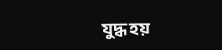যুদ্ধ হয়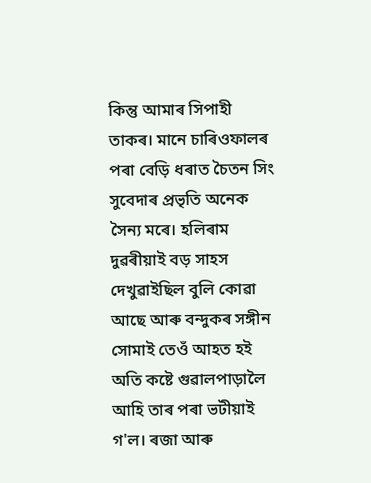কিন্তু আমাৰ সিপাহী তাকৰ। মানে চাৰিওফালৰ পৰা বেড়ি ধৰাত চৈতন সিং সুবেদাৰ প্ৰভৃতি অনেক সৈন্য মৰে। হলিৰাম দুৱৰীয়াই বড় সাহস দেখুৱাইছিল বুলি কোৱা আছে আৰু বন্দুকৰ সঙ্গীন সোমাই তেওঁ আহত হই অতি কষ্টে গুৱালপাড়ালৈ আহি তাৰ পৰা ভটীয়াই গ'ল। ৰজা আৰু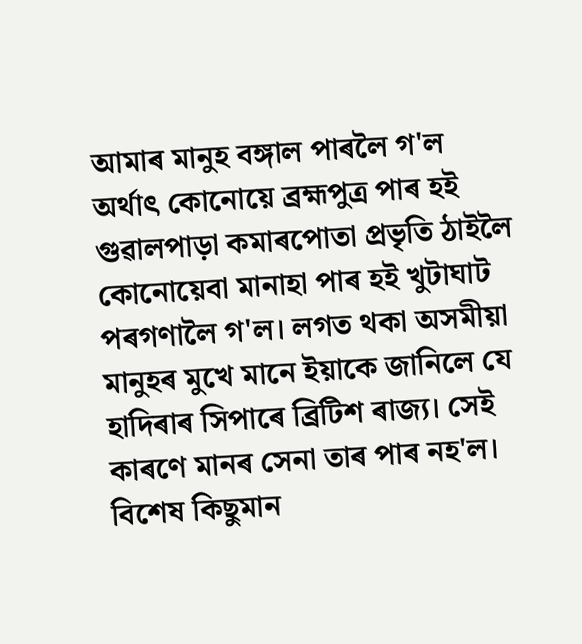আমাৰ মানুহ বঙ্গাল পাৰলৈ গ'ল অৰ্থাৎ কোনোয়ে ব্ৰহ্মপুত্ৰ পাৰ হই গুৱালপাড়া কমাৰপোতা প্ৰভৃতি ঠাইলৈ কোনোয়েবা মানাহা পাৰ হই খুটাঘাট পৰগণালৈ গ'ল। লগত থকা অসমীয়া মানুহৰ মুখে মানে ইয়াকে জানিলে যে হাদিৰাৰ সিপাৰে ব্ৰিটিশ ৰাজ্য। সেই কাৰণে মানৰ সেনা তাৰ পাৰ নহ'ল। বিশেষ কিছুমান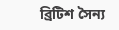ব্ৰিটিশ সৈন্য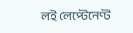লই লেপ্টেনেণ্ট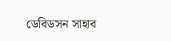ডেবিডসন সাহাব